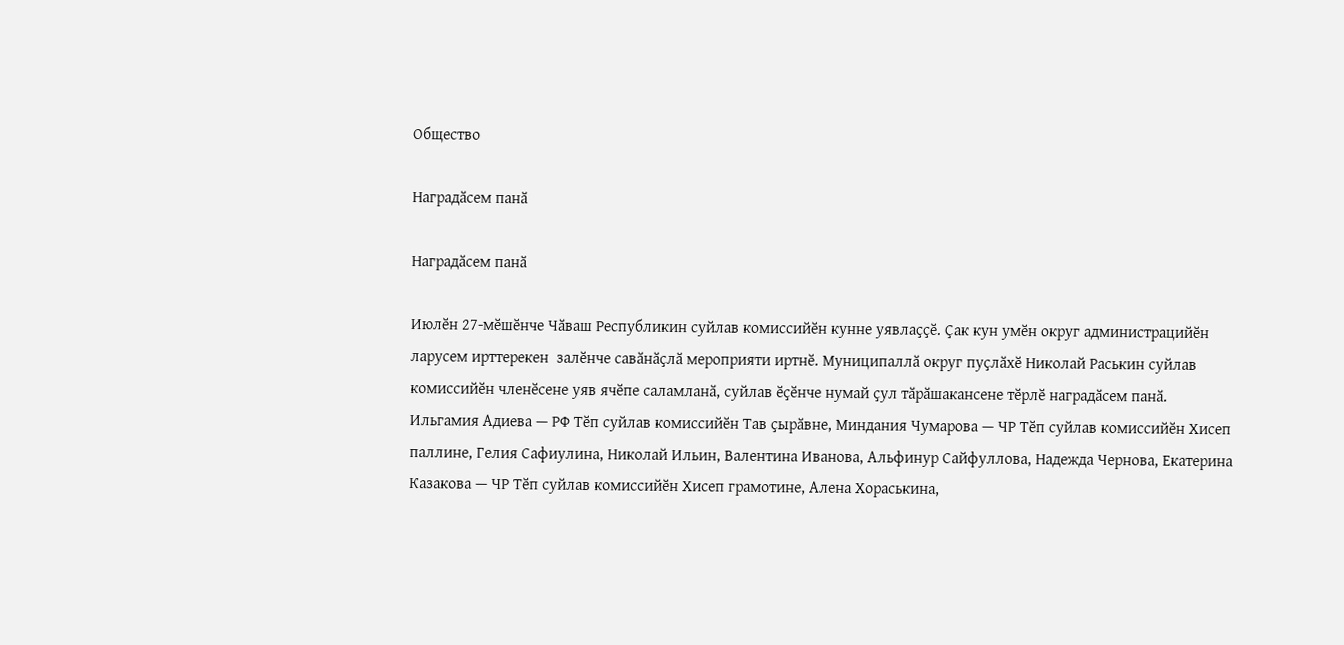Общество

Наградӑсем панӑ

Наградӑсем панӑ

Июлӗн 27-мӗшӗнче Чӑваш Республикин суйлав комиссийӗн кунне уявлаҫҫӗ. Ҫак кун умӗн округ администрацийӗн ларусем ирттерекен  залӗнче савӑнӑҫлӑ мероприяти иртнӗ. Муниципаллӑ округ пуҫлӑхӗ Николай Раськин суйлав комиссийӗн членӗсене уяв ячӗпе саламланӑ, суйлав ӗҫӗнче нумай ҫул тӑрӑшакансене тӗрлӗ наградӑсем панӑ. Ильгамия Адиева — РФ Тӗп суйлав комиссийӗн Тав ҫырӑвне, Миндания Чумарова — ЧР Тӗп суйлав комиссийӗн Хисеп паллине, Гелия Сафиулина, Николай Ильин, Валентина Иванова, Альфинур Сайфуллова, Надежда Чернова, Екатерина Казакова — ЧР Тӗп суйлав комиссийӗн Хисеп грамотине, Алена Хораськина,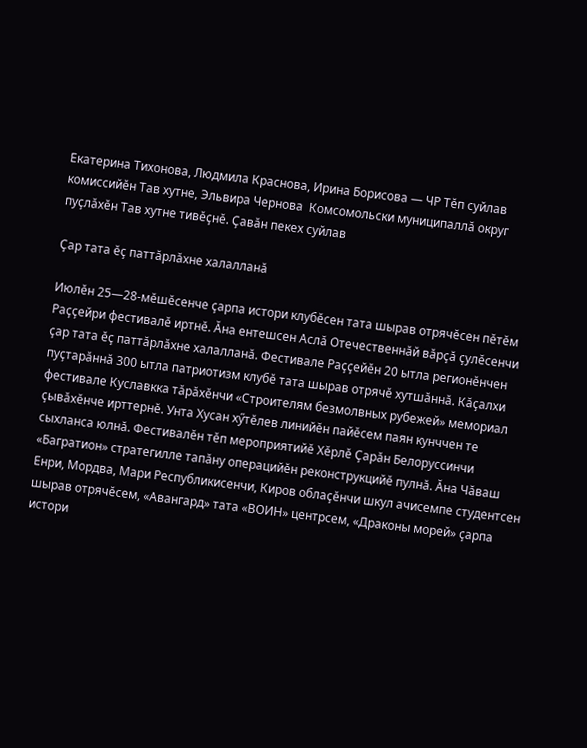Екатерина Тихонова, Людмила Краснова, Ирина Борисова — ЧР Тӗп суйлав комиссийӗн Тав хутне, Эльвира Чернова  Комсомольски муниципаллӑ округ пуҫлӑхӗн Тав хутне тивӗҫнӗ. Ҫавӑн пекех суйлав

Ҫар тата ӗҫ паттӑрлӑхне халалланӑ

Июлӗн 25—28-мӗшӗсенче ҫарпа истори клубӗсен тата шырав отрячӗсен пӗтӗм Раҫҫейри фестивалӗ иртнӗ. Ӑна ентешсен Аслӑ Отечественнӑй вӑрҫӑ ҫулӗсенчи ҫар тата ӗҫ паттӑрлӑхне халалланӑ. Фестивале Раҫҫейӗн 20 ытла регионӗнчен пуҫтарӑннӑ 300 ытла патриотизм клубӗ тата шырав отрячӗ хутшӑннӑ. Кӑҫалхи фестивале Куславкка тӑрӑхӗнчи «Строителям безмолвных рубежей» мемориал ҫывӑхӗнче ирттернӗ. Унта Хусан хӳтӗлев линийӗн пайӗсем паян кунччен те сыхланса юлнӑ. Фестивалӗн тӗп мероприятийӗ Хӗрлӗ Ҫарӑн Белоруссинчи «Багратион» стратегилле тапӑну операцийӗн реконструкцийӗ пулнӑ. Ӑна Чӑваш Енри, Мордва, Мари Республикисенчи, Киров облаҫӗнчи шкул ачисемпе студентсен шырав отрячӗсем, «Авангард» тата «ВОИН» центрсем, «Драконы морей» ҫарпа истори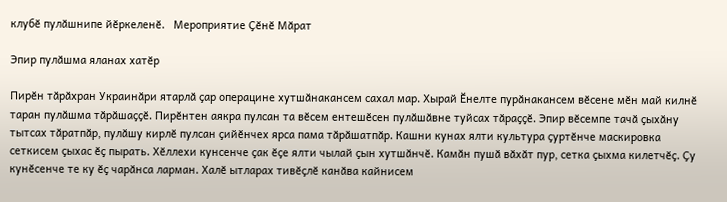клубӗ пулӑшнипе йӗркеленӗ.   Мероприятие Ҫӗнӗ Мӑрат

Эпир пулӑшма яланах хатӗр

Пирӗн тӑрӑхран Украинӑри ятарлӑ ҫар операцине хутшӑнакансем сахал мар. Хырай Ӗнелте пурӑнакансем вӗсене мӗн май килнӗ таран пулӑшма тӑрӑшаҫҫӗ. Пирӗнтен аякра пулсан та вӗсем ентешӗсен пулӑшӑвне туйсах тӑраҫҫӗ. Эпир вӗсемпе тачӑ ҫыхӑну тытсах тӑратпӑр, пулӑшу кирлӗ пулсан ҫийӗнчех ярса пама тӑрӑшатпӑр. Кашни кунах ялти культура ҫуртӗнче маскировка сеткисем ҫыхас ӗҫ пырать. Хӗллехи кунсенче ҫак ӗҫе ялти чылай ҫын хутшӑнчӗ. Камӑн пушӑ вӑхӑт пур, сетка ҫыхма килетчӗҫ. Ҫу кунӗсенче те ку ӗҫ чарӑнса ларман. Халӗ ытларах тивӗҫлӗ канӑва кайнисем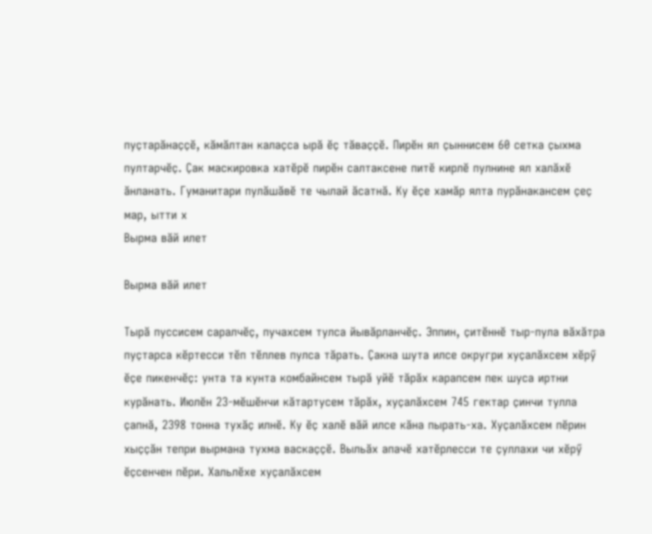пуҫтарӑнаҫҫӗ, кӑмӑлтан калаҫса ырӑ ӗҫ тӑваҫҫӗ. Пирӗн ял ҫыннисем 60 сетка ҫыхма пултарчӗҫ. Ҫак маскировка хатӗрӗ пирӗн салтаксене питӗ кирлӗ пулнине ял халӑхӗ ӑнланать. Гуманитари пулӑшӑвӗ те чылай ӑсатнӑ. Ку ӗҫе хамӑр ялта пурӑнакансем ҫеҫ мар, ытти х
Вырма вӑй илет

Вырма вӑй илет

Тырӑ пуссисем саралчӗҫ, пучахсем тулса йывӑрланчӗҫ. Эппин, ҫитӗннӗ тыр-пула вӑхӑтра пуҫтарса кӗртесси тӗп тӗллев пулса тӑрать. Ҫакна шута илсе округри хуҫалӑхсем хӗрӳ ӗҫе пикенчӗҫ: унта та кунта комбайнсем тырӑ уйӗ тӑрӑх карапсем пек шуса иртни курӑнать. Июлӗн 23-мӗшӗнчи кӑтартусем тӑрӑх, хуҫалӑхсем 745 гектар ҫинчи тулла ҫапнӑ, 2398 тонна тухӑҫ илнӗ. Ку ӗҫ халӗ вӑй илсе кӑна пырать-ха. Хуҫалӑхсем пӗрин хыҫҫӑн тепри вырмана тухма васкаҫҫӗ. Выльӑх апачӗ хатӗрлесси те ҫуллахи чи хӗрӳ ӗҫсенчен пӗри. Хальлӗхе хуҫалӑхсем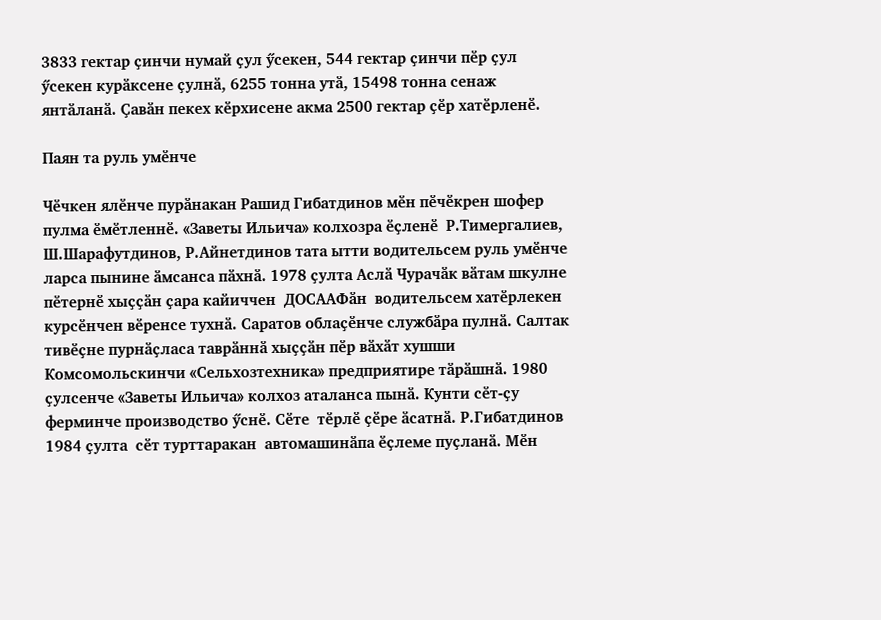3833 гектар ҫинчи нумай ҫул ӳсекен, 544 гектар ҫинчи пӗр ҫул ӳсекен курӑксене ҫулнӑ, 6255 тонна утӑ, 15498 тонна сенаж янтӑланӑ. Ҫавӑн пекех кӗрхисене акма 2500 гектар ҫӗр хатӗрленӗ.

Паян та руль умӗнче

Чӗчкен ялӗнче пурӑнакан Рашид Гибатдинов мӗн пӗчӗкрен шофер пулма ӗмӗтленнӗ. «Заветы Ильича» колхозра ӗҫленӗ  Р.Тимергалиев, Ш.Шарафутдинов, Р.Айнетдинов тата ытти водительсем руль умӗнче ларса пынине ӑмсанса пӑхнӑ. 1978 ҫулта Аслӑ Чурачӑк вӑтам шкулне пӗтернӗ хыҫҫӑн ҫара кайиччен  ДОСААФӑн  водительсем хатӗрлекен курсӗнчен вӗренсе тухнӑ. Саратов облаҫӗнче службӑра пулнӑ. Салтак тивӗҫне пурнӑҫласа таврӑннӑ хыҫҫӑн пӗр вӑхӑт хушши  Комсомольскинчи «Сельхозтехника» предприятире тӑрӑшнӑ. 1980 ҫулсенче «Заветы Ильича» колхоз аталанса пынӑ. Кунти сӗт-ҫу ферминче производство ӳснӗ. Сӗте  тӗрлӗ ҫӗре ӑсатнӑ. Р.Гибатдинов 1984 ҫулта  сӗт турттаракан  автомашинӑпа ӗҫлеме пуҫланӑ. Мӗн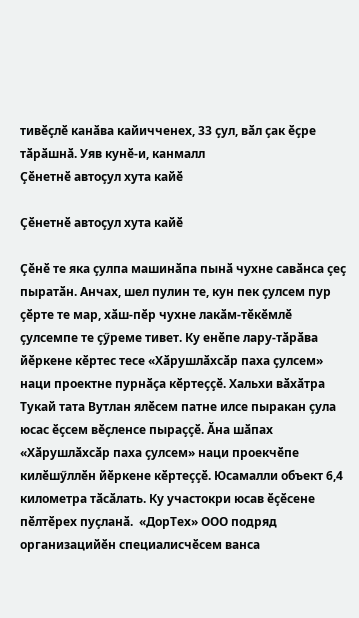тивӗҫлӗ канӑва кайичченех, 33 ҫул, вӑл ҫак ӗҫре тӑрӑшнӑ. Уяв кунӗ-и, канмалл
Ҫӗнетнӗ автоҫул хута кайӗ

Ҫӗнетнӗ автоҫул хута кайӗ

Ҫӗнӗ те яка ҫулпа машинӑпа пынӑ чухне савӑнса ҫеҫ пыратӑн. Анчах, шел пулин те, кун пек ҫулсем пур ҫӗрте те мар, хӑш-пӗр чухне лакӑм-тӗкӗмлӗ ҫулсемпе те ҫӳреме тивет. Ку енӗпе лару-тӑрӑва йӗркене кӗртес тесе «Хӑрушлӑхсӑр паха ҫулсем» наци проектне пурнӑҫа кӗртеҫҫӗ. Хальхи вӑхӑтра Тукай тата Вутлан ялӗсем патне илсе пыракан ҫула юсас ӗҫсем вӗҫленсе пыраҫҫӗ. Ӑна шӑпах «Хӑрушлӑхсӑр паха ҫулсем» наци проекчӗпе килӗшӳллӗн йӗркене кӗртеҫҫӗ. Юсамалли объект 6,4 километра тӑсӑлать. Ку участокри юсав ӗҫӗсене пӗлтӗрех пуҫланӑ.  «ДорТех» ООО подряд организацийӗн специалисчӗсем ванса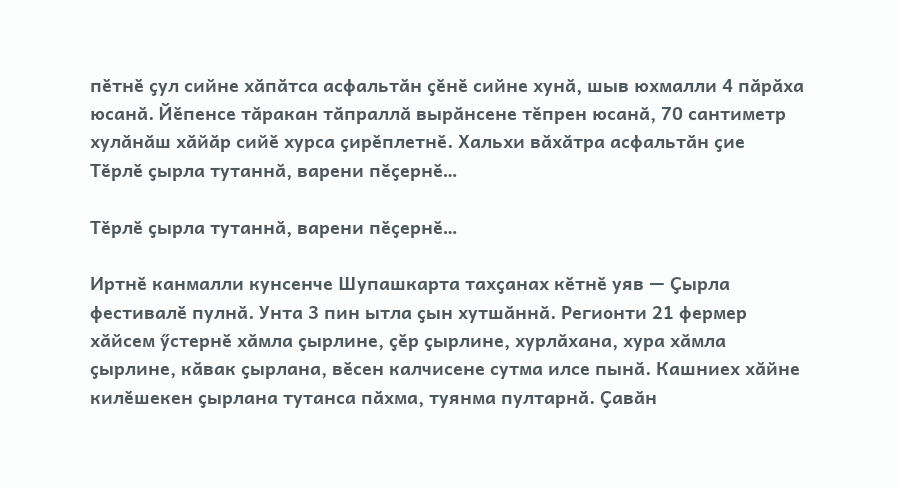пӗтнӗ ҫул сийне хӑпӑтса асфальтӑн ҫӗнӗ сийне хунӑ, шыв юхмалли 4 пӑрӑха юсанӑ. Йӗпенсе тӑракан тӑпраллӑ вырӑнсене тӗпрен юсанӑ, 70 сантиметр хулӑнӑш хӑйӑр сийӗ хурса ҫирӗплетнӗ. Хальхи вӑхӑтра асфальтӑн ҫие
Тӗрлӗ ҫырла тутаннӑ, варени пӗҫернӗ…

Тӗрлӗ ҫырла тутаннӑ, варени пӗҫернӗ…

Иртнӗ канмалли кунсенче Шупашкарта тахҫанах кӗтнӗ уяв — Ҫырла фестивалӗ пулнӑ. Унта 3 пин ытла ҫын хутшӑннӑ. Регионти 21 фермер хӑйсем ӳстернӗ хӑмла ҫырлине, ҫӗр ҫырлине, хурлӑхана, хура хӑмла ҫырлине, кӑвак ҫырлана, вӗсен калчисене сутма илсе пынӑ. Кашниех хӑйне килӗшекен ҫырлана тутанса пӑхма, туянма пултарнӑ. Ҫавӑн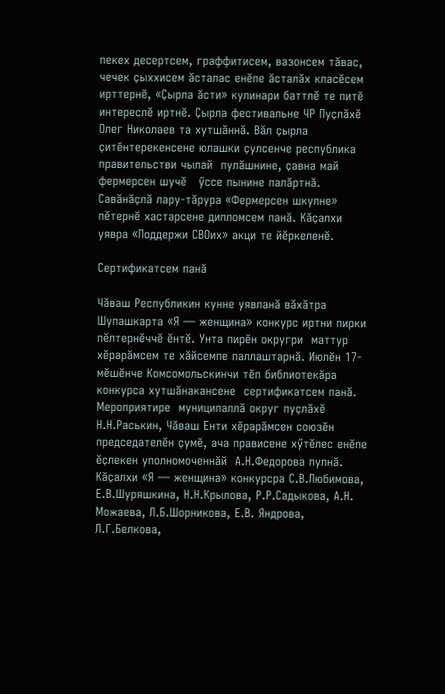пекех десертсем, граффитисем, вазонсем тӑвас, чечек ҫыххисем ӑсталас енӗпе ӑсталӑх класӗсем ирттернӗ, «Ҫырла ӑсти» кулинари баттлӗ те питӗ интереслӗ иртнӗ. Ҫырла фестивальне ЧР Пуҫлӑхӗ Олег Николаев та хутшӑннӑ. Вӑл ҫырла ҫитӗнтерекенсене юлашки ҫулсенче республика правительстви чылай  пулӑшнине, ҫавна май фермерсен шучӗ   ӳссе пынине палӑртнӑ. Савӑнӑҫлӑ лару-тӑрура «Фермерсен шкулне» пӗтернӗ хастарсене дипломсем панӑ. Кӑҫалхи уявра «Поддержи СВОих» акци те йӗркеленӗ.

Сертификатсем панӑ

Чӑваш Республикин кунне уявланӑ вӑхӑтра Шупашкарта «Я — женщина» конкурс иртни пирки пӗлтернӗччӗ ӗнтӗ. Унта пирӗн округри  маттур хӗрарӑмсем те хӑйсемпе паллаштарнӑ. Июлӗн 17-мӗшӗнче Комсомольскинчи тӗп библиотекӑра конкурса хутшӑнакансене  сертификатсем панӑ. Мероприятире  муниципаллӑ округ пуҫлӑхӗ Н.Н.Раськин, Чӑваш Енти хӗрарӑмсен союзӗн председателӗн ҫумӗ, ача прависене хӳтӗлес енӗпе ӗҫлекен уполномоченнӑй  А.Н.Федорова пулнӑ. Кӑҫалхи «Я — женщина» конкурсра С.В.Любимова, Е.В.Шуряшкина, Н.Н.Крылова, Р.Р.Садыкова, А.Н. Можаева, Л.Б.Шорникова, Е.В. Яндрова, Л.Г.Белкова,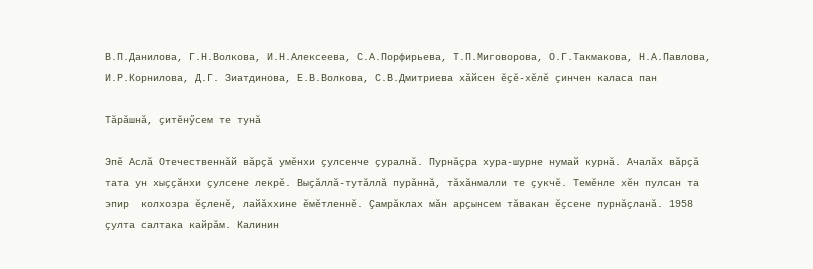В.П.Данилова, Г.Н.Волкова, И.Н.Алексеева, С.А.Порфирьева, Т.П.Миговорова, О.Г.Такмакова, Н.А.Павлова, И.Р.Корнилова, Д.Г. Зиатдинова, Е.В.Волкова, С.В.Дмитриева хӑйсен ӗҫӗ-хӗлӗ ҫинчен каласа пан

Тӑрӑшнӑ, ҫитӗнӳсем те тунӑ

Эпӗ Аслӑ Отечественнӑй вӑрҫӑ умӗнхи ҫулсенче ҫуралнӑ. Пурнӑҫра хура-шурне нумай курнӑ. Ачалӑх вӑрҫӑ тата ун хыҫҫӑнхи ҫулсене лекрӗ. Выҫӑллӑ-тутӑллӑ пурӑннӑ, тӑхӑнмалли те ҫукчӗ. Темӗнле хӗн пулсан та эпир  колхозра ӗҫленӗ, лайӑххине ӗмӗтленнӗ. Ҫамрӑклах мӑн арҫынсем тӑвакан ӗҫсене пурнӑҫланӑ. 1958 ҫулта салтака кайрӑм. Калинин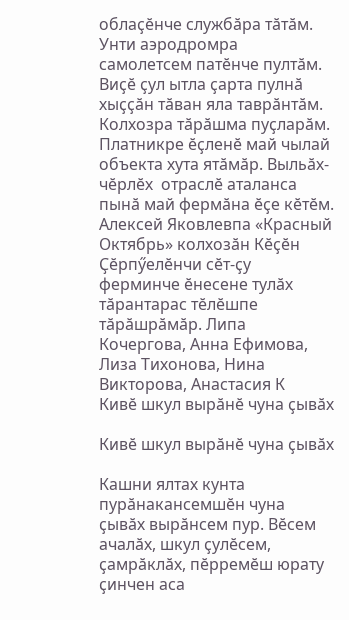облаҫӗнче службӑра тӑтӑм. Унти аэродромра самолетсем патӗнче пултӑм. Виҫӗ ҫул ытла ҫарта пулнӑ хыҫҫӑн тӑван яла таврӑнтӑм. Колхозра тӑрӑшма пуҫларӑм. Платникре ӗҫленӗ май чылай объекта хута ятӑмӑр. Выльӑх-чӗрлӗх  отраслӗ аталанса пынӑ май фермӑна ӗҫе кӗтӗм. Алексей Яковлевпа «Красный Октябрь» колхозӑн Кӗҫӗн Ҫӗрпӳелӗнчи сӗт-ҫу ферминче ӗнесене тулӑх тӑрантарас тӗлӗшпе тӑрӑшрӑмӑр. Липа Кочергова, Анна Ефимова, Лиза Тихонова, Нина Викторова, Анастасия К
Кивӗ шкул вырӑнӗ чуна ҫывӑх

Кивӗ шкул вырӑнӗ чуна ҫывӑх

Кашни ялтах кунта пурӑнакансемшӗн чуна ҫывӑх вырӑнсем пур. Вӗсем ачалӑх, шкул ҫулӗсем, ҫамрӑклӑх, пӗрремӗш юрату ҫинчен аса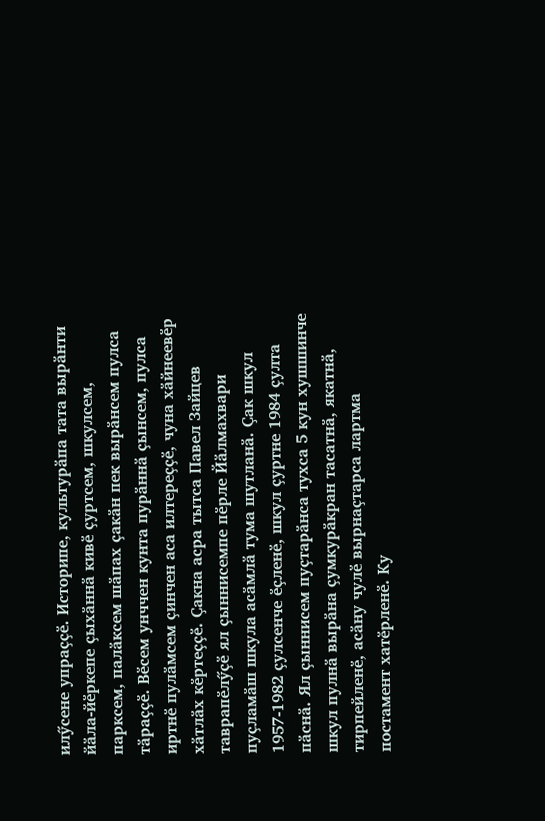илӳсене упраҫҫӗ. Историпе, культурӑпа тата вырӑнти йӑла-йӗркепе ҫыхӑннӑ кивӗ ҫуртсем, шкулсем, парксем, палӑксем шӑпах ҫакӑн пек вырӑнсем пулса тӑраҫҫӗ. Вӗсем унччен кунта пурӑннӑ ҫынсем, пулса иртнӗ пулӑмсем ҫинчен аса илтереҫҫӗ, чуна хӑйнеевӗр хӑтлӑх кӗртеҫҫӗ. Ҫакна асра тытса Павел Зайцев таврапӗлӳҫӗ ял ҫыннисемпе пӗрле Йӑлмахвари пуҫламӑш шкула асӑмлӑ тума шутланӑ. Ҫак шкул 1957-1982 ҫулсенче ӗҫленӗ, шкул ҫуртне 1984 ҫулта пӑснӑ. Ял ҫыннисем пуҫтарӑнса тухса 5 кун хушшинче шкул пулнӑ вырӑна ҫумкурӑкран тасатнӑ, якатнӑ, тирпейленӗ, асӑну чулӗ вырнаҫтарса лартма постамент хатӗрленӗ. Ку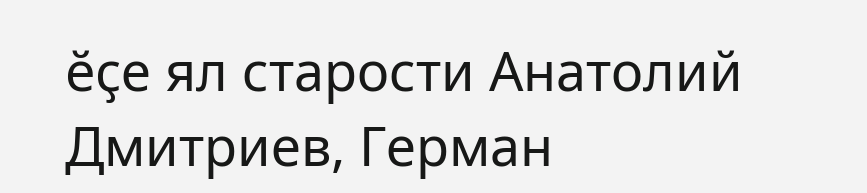ӗҫе ял старости Анатолий Дмитриев, Герман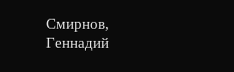Смирнов, Геннадий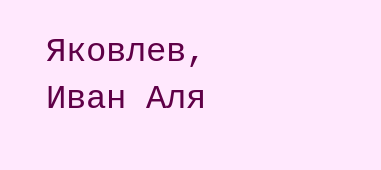Яковлев, Иван Аля